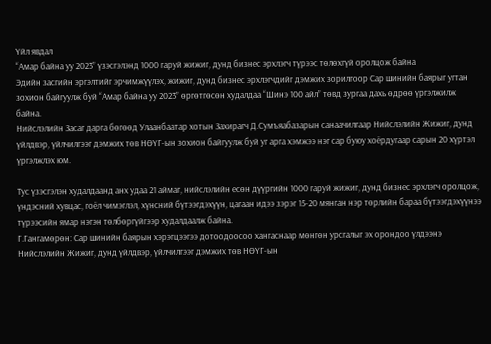Үйл явдал
“Амар байна уу 2023” үзэсгэлэнд 1000 гаруй жижиг, дунд бизнес эрхлэгч түрээс төлөхгүй оролцож байна
Эдийн засгийн эргэлтийг эрчимжүүлэх, жижиг, дунд бизнес эрхлэгчдийг дэмжих зорилгоор Сар шинийн баярыг угтан зохион байгуулж буй “Амар байна уу 2023” өргөтгөсөн худалдаа “Шинэ 100 айл” төвд зургаа дахь өдрөө үргэлжилж байна.
Нийслэлийн Засаг дарга бөгөөд Улаанбаатар хотын Захирагч Д.Сумъяабазарын санаачилгаар Нийслэлийн Жижиг, дунд үйлдвэр, үйлчилгээг дэмжих төв НӨҮГ-ын зохион байгуулж буй уг арга хэмжээ нэг сар буюу хоёрдугаар сарын 20 хүртэл үргэлжлэх юм.

Тус үзэсгэлэн худалдаанд анх удаа 21 аймаг, нийслэлийн есөн дүүргийн 1000 гаруй жижиг, дунд бизнес эрхлэгч оролцож, үндэсний хувцас, гоёл чимэглэл, хүнсний бүтээгдэхүүн, цагаан идээ зэрэг 15-20 мянган нэр төрлийн бараа бүтээгдэхүүнээ түрээсийн ямар нэгэн төлбөргүйгээр худалдаалж байна.
Г.Гангамөрөн: Сар шинийн баярын хэрэгцээгээ дотоодоосоо хангаснаар мөнгөн урсгалыг эх орондоо үлдээнэ
Нийслэлийн Жижиг, дунд үйлдвэр, үйлчилгээг дэмжих төв НӨҮГ-ын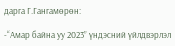дарга Г.Гангамөрөн:

-“Амар байна уу 2023” үндэсний үйлдвэрлэл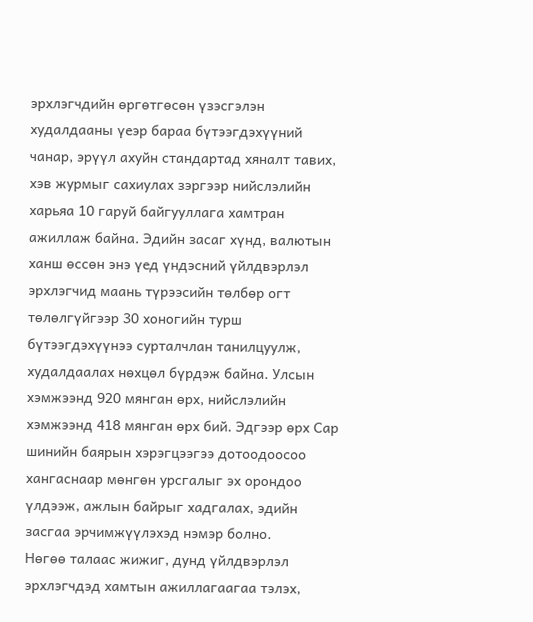эрхлэгчдийн өргөтгөсөн үзэсгэлэн худалдааны үеэр бараа бүтээгдэхүүний чанар, эрүүл ахуйн стандартад хяналт тавих, хэв журмыг сахиулах зэргээр нийслэлийн харьяа 10 гаруй байгууллага хамтран ажиллаж байна. Эдийн засаг хүнд, валютын ханш өссөн энэ үед үндэсний үйлдвэрлэл эрхлэгчид маань түрээсийн төлбөр огт төлөлгүйгээр 30 хоногийн турш бүтээгдэхүүнээ сурталчлан танилцуулж, худалдаалах нөхцөл бүрдэж байна. Улсын хэмжээнд 920 мянган өрх, нийслэлийн хэмжээнд 418 мянган өрх бий. Эдгээр өрх Сар шинийн баярын хэрэгцээгээ дотоодоосоо хангаснаар мөнгөн урсгалыг эх орондоо үлдээж, ажлын байрыг хадгалах, эдийн засгаа эрчимжүүлэхэд нэмэр болно.
Нөгөө талаас жижиг, дунд үйлдвэрлэл эрхлэгчдэд хамтын ажиллагаагаа тэлэх,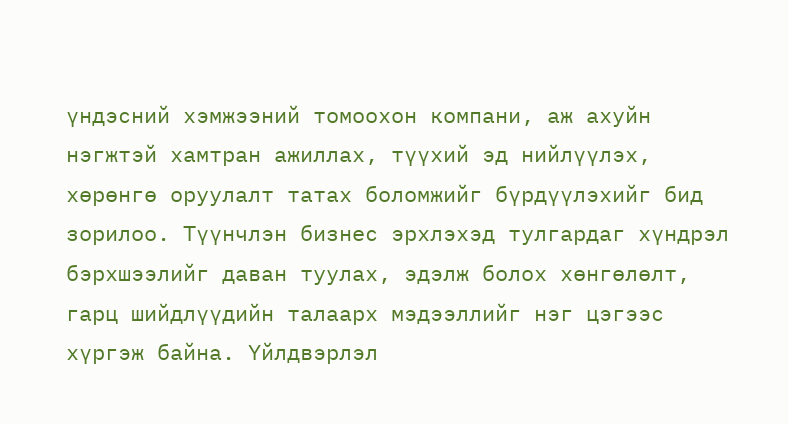үндэсний хэмжээний томоохон компани, аж ахуйн нэгжтэй хамтран ажиллах, түүхий эд нийлүүлэх, хөрөнгө оруулалт татах боломжийг бүрдүүлэхийг бид зорилоо. Түүнчлэн бизнес эрхлэхэд тулгардаг хүндрэл бэрхшээлийг даван туулах, эдэлж болох хөнгөлөлт, гарц шийдлүүдийн талаарх мэдээллийг нэг цэгээс хүргэж байна. Үйлдвэрлэл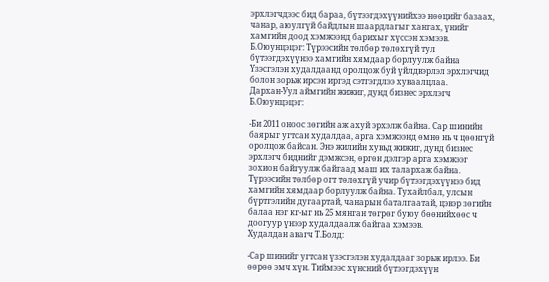эрхлэгчдээс бид бараа, бүтээгдэхүүнийхээ нөөцийг базаах, чанар, аюулгүй байдлын шаардлагыг хангах, үнийг хамгийн доод хэмжээнд барихыг хүссэн хэмээв.
Б.Оюунцэцэг: Түрээсийн төлбөр төлөхгүй тул бүтээгдэхүүнээ хамгийн хямдаар борлуулж байна
Үзэсгэлэн худалдаанд оролцож буй үйлдвэрлэл эрхлэгчид болон зорьж ирсэн иргэд сэтгэгдлээ хуваалцлаа.
Дархан-Уул аймгийн жижиг, дунд бизнес эрхлэгч Б.Оюунцэцэг:

-Би 2011 оноос зөгийн аж ахуй эрхэлж байна. Сар шинийн баярыг угтсан худалдаа, арга хэмжээнд өмнө нь ч цөөнгүй оролцож байсан. Энэ жилийн хувьд жижиг, дунд бизнес эрхлэгч биднийг дэмжсэн, өргөн дэлгэр арга хэмжээг зохион байгуулж байгаад маш их талархаж байна. Түрээсийн төлбөр огт төлөхгүй учир бүтээгдэхүүнээ бид хамгийн хямдаар борлуулж байна. Тухайлбал, улсын бүртгэлийн дугаартай, чанарын баталгаатай, цэвэр зөгийн балаа нэг кг-ыг нь 25 мянган төгрөг буюу бөөнийхөөс ч доогуур үнээр худалдаалж байгаа хэмээв.
Худалдан авагч Т.Болд:

-Сар шинийг угтсан үзэсгэлэн худалдааг зорьж ирлээ. Би өөрөө эмч хүн. Тиймээс хүнсний бүтээгдэхүүн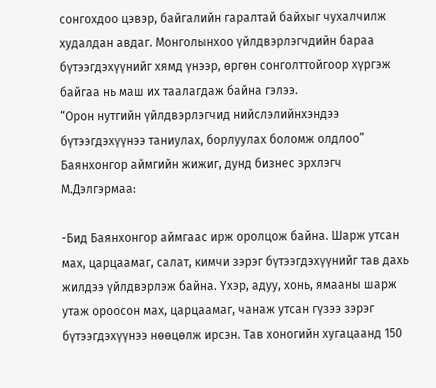сонгохдоо цэвэр, байгалийн гаралтай байхыг чухалчилж худалдан авдаг. Монголынхоо үйлдвэрлэгчдийн бараа бүтээгдэхүүнийг хямд үнээр, өргөн сонголттойгоор хүргэж байгаа нь маш их таалагдаж байна гэлээ.
“Орон нутгийн үйлдвэрлэгчид нийслэлийнхэндээ бүтээгдэхүүнээ таниулах, борлуулах боломж олдлоо”
Баянхонгор аймгийн жижиг, дунд бизнес эрхлэгч М.Дэлгэрмаа:

-Бид Баянхонгор аймгаас ирж оролцож байна. Шарж утсан мах, царцаамаг, салат, кимчи зэрэг бүтээгдэхүүнийг тав дахь жилдээ үйлдвэрлэж байна. Үхэр, адуу, хонь, ямааны шарж утаж ороосон мах, царцаамаг, чанаж утсан гүзээ зэрэг бүтээгдэхүүнээ нөөцөлж ирсэн. Тав хоногийн хугацаанд 150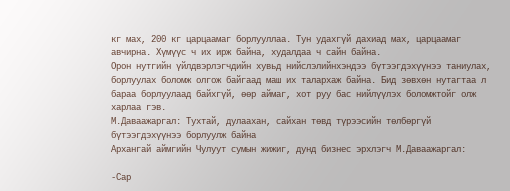кг мах, 200 кг царцаамаг борлууллаа. Тун удахгүй дахиад мах, царцаамаг авчирна. Хүмүүс ч их ирж байна, худалдаа ч сайн байна.
Орон нутгийн үйлдвэрлэгчдийн хувьд нийслэлийнхэндээ бүтээгдэхүүнээ таниулах, борлуулах боломж олгож байгаад маш их талархаж байна. Бид зөвхөн нутагтаа л бараа борлуулаад байхгүй, өөр аймаг, хот руу бас нийлүүлэх боломжтойг олж харлаа гэв.
М.Даваажаргал: Тухтай, дулаахан, сайхан төвд түрээсийн төлбөргүй бүтээгдэхүүнээ борлуулж байна
Архангай аймгийн Чулуут сумын жижиг, дунд бизнес эрхлэгч М.Даваажаргал:

-Сар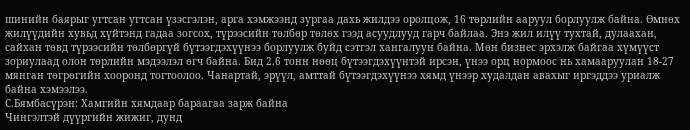шинийн баярыг угтсан угтсан үзэсгэлэн, арга хэмжээнд зургаа дахь жилдээ оролцож, 16 төрлийн ааруул борлуулж байна. Өмнөх жилүүдийн хувьд хүйтэнд гадаа зогсох, түрээсийн төлбөр төлөх гээд асуудлууд гарч байлаа. Энэ жил илүү тухтай, дулаахан, сайхан төвд түрээсийн төлбөргүй бүтээгдэхүүнээ борлуулж буйд сэтгэл хангалуун байна. Мөн бизнес эрхэлж байгаа хүмүүст зориулаад олон төрлийн мэдээлэл өгч байна. Бид 2.6 тонн нөөц бүтээгдэхүүнтэй ирсэн, үнээ орц нормоос нь хамааруулан 18-27 мянган төгрөгийн хооронд тогтоолоо. Чанартай, эрүүл, амттай бүтээгдэхүүнээ хямд үнээр худалдан авахыг иргэддээ уриалж байна хэмээлээ.
С.Бямбасүрэн: Хамгийн хямдаар бараагаа зарж байна
Чингэлтэй дүүргийн жижиг, дунд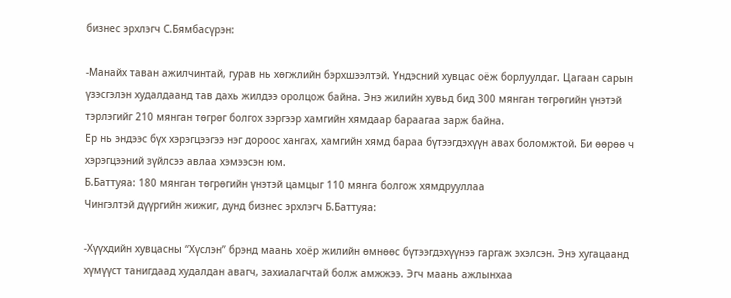бизнес эрхлэгч С.Бямбасүрэн:

-Манайх таван ажилчинтай, гурав нь хөгжлийн бэрхшээлтэй. Үндэсний хувцас оёж борлуулдаг. Цагаан сарын үзэсгэлэн худалдаанд тав дахь жилдээ оролцож байна. Энэ жилийн хувьд бид 300 мянган төгрөгийн үнэтэй тэрлэгийг 210 мянган төгрөг болгох зэргээр хамгийн хямдаар бараагаа зарж байна.
Ер нь эндээс бүх хэрэгцээгээ нэг дороос хангах, хамгийн хямд бараа бүтээгдэхүүн авах боломжтой. Би өөрөө ч хэрэгцээний зүйлсээ авлаа хэмээсэн юм.
Б.Баттуяа: 180 мянган төгрөгийн үнэтэй цамцыг 110 мянга болгож хямдрууллаа
Чингэлтэй дүүргийн жижиг, дунд бизнес эрхлэгч Б.Баттуяа:

-Хүүхдийн хувцасны “Хүслэн” брэнд маань хоёр жилийн өмнөөс бүтээгдэхүүнээ гаргаж эхэлсэн. Энэ хугацаанд хүмүүст танигдаад худалдан авагч, захиалагчтай болж амжжээ. Эгч маань ажлынхаа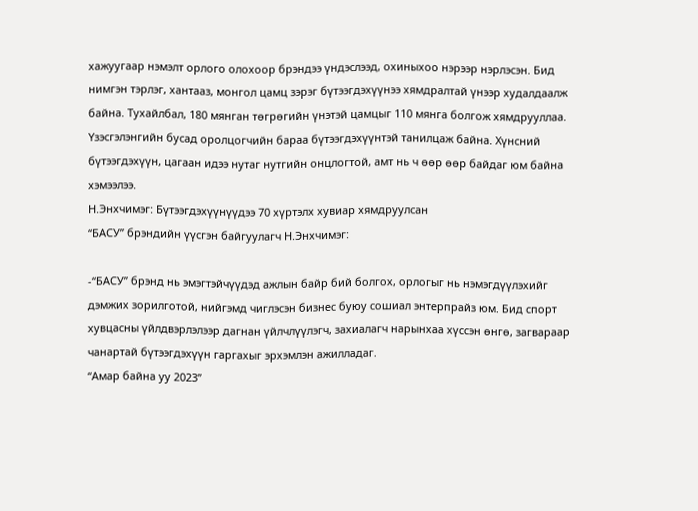хажуугаар нэмэлт орлого олохоор брэндээ үндэслээд, охиныхоо нэрээр нэрлэсэн. Бид нимгэн тэрлэг, хантааз, монгол цамц зэрэг бүтээгдэхүүнээ хямдралтай үнээр худалдаалж байна. Тухайлбал, 180 мянган төгрөгийн үнэтэй цамцыг 110 мянга болгож хямдрууллаа.
Үзэсгэлэнгийн бусад оролцогчийн бараа бүтээгдэхүүнтэй танилцаж байна. Хүнсний бүтээгдэхүүн, цагаан идээ нутаг нутгийн онцлогтой, амт нь ч өөр өөр байдаг юм байна хэмээлээ.
Н.Энхчимэг: Бүтээгдэхүүнүүдээ 70 хүртэлх хувиар хямдруулсан
“БАСУ” брэндийн үүсгэн байгуулагч Н.Энхчимэг:

-“БАСУ” брэнд нь эмэгтэйчүүдэд ажлын байр бий болгох, орлогыг нь нэмэгдүүлэхийг дэмжих зорилготой, нийгэмд чиглэсэн бизнес буюу сошиал энтерпрайз юм. Бид спорт хувцасны үйлдвэрлэлээр дагнан үйлчлүүлэгч, захиалагч нарынхаа хүссэн өнгө, загвараар чанартай бүтээгдэхүүн гаргахыг эрхэмлэн ажилладаг.
“Амар байна уу 2023”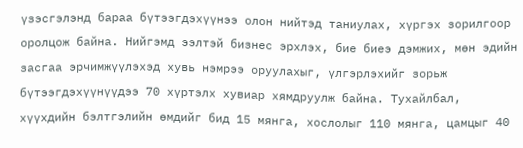үзэсгэлэнд бараа бүтээгдэхүүнээ олон нийтэд таниулах, хүргэх зорилгоор оролцож байна. Нийгэмд ээлтэй бизнес эрхлэх, бие биеэ дэмжих, мөн эдийн засгаа эрчимжүүлэхэд хувь нэмрээ оруулахыг, үлгэрлэхийг зорьж бүтээгдэхүүнүүдээ 70 хүртэлх хувиар хямдруулж байна. Тухайлбал, хүүхдийн бэлтгэлийн өмдийг бид 15 мянга, хослолыг 110 мянга, цамцыг 40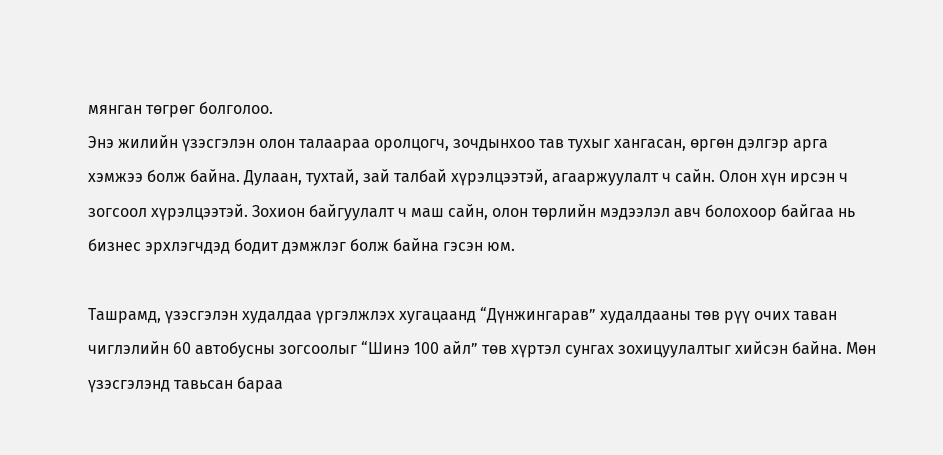мянган төгрөг болголоо.
Энэ жилийн үзэсгэлэн олон талаараа оролцогч, зочдынхоо тав тухыг хангасан, өргөн дэлгэр арга хэмжээ болж байна. Дулаан, тухтай, зай талбай хүрэлцээтэй, агааржуулалт ч сайн. Олон хүн ирсэн ч зогсоол хүрэлцээтэй. Зохион байгуулалт ч маш сайн, олон төрлийн мэдээлэл авч болохоор байгаа нь бизнес эрхлэгчдэд бодит дэмжлэг болж байна гэсэн юм.

Ташрамд, үзэсгэлэн худалдаа үргэлжлэх хугацаанд “Дүнжингарав” худалдааны төв рүү очих таван чиглэлийн 60 автобусны зогсоолыг “Шинэ 100 айл” төв хүртэл сунгах зохицуулалтыг хийсэн байна. Мөн үзэсгэлэнд тавьсан бараа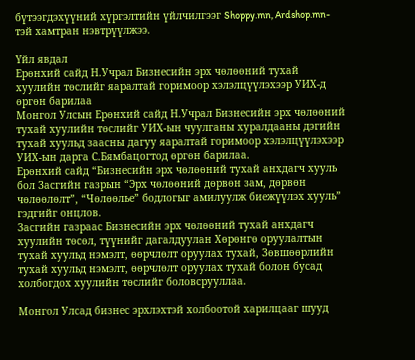бүтээгдэхүүний хүргэлтийн үйлчилгээг Shoppy.mn, Ardshop.mn-тэй хамтран нэвтрүүлжээ.

Үйл явдал
Ерөнхий сайд Н.Учрал Бизнесийн эрх чөлөөний тухай хуулийн төслийг яаралтай горимоор хэлэлцүүлэхээр УИХ-д өргөн барилаа
Монгол Улсын Ерөнхий сайд Н.Учрал Бизнесийн эрх чөлөөний тухай хуулийн төслийг УИХ-ын чуулганы хуралдааны дэгийн тухай хуульд заасны дагуу яаралтай горимоор хэлэлцүүлэхээр УИХ-ын дарга С.Бямбацогтод өргөн барилаа.
Ерөнхий сайд “Бизнесийн эрх чөлөөний тухай анхдагч хууль бол Засгийн газрын “Эрх чөлөөний дөрвөн зам, дөрвөн чөлөөлөлт”, “Чөлөөлье” бодлогыг амилуулж биежүүлэх хууль” гэдгийг онцлов.
Засгийн газраас Бизнесийн эрх чөлөөний тухай анхдагч хуулийн төсөл, түүнийг дагалдуулан Хөрөнгө оруулалтын тухай хуульд нэмэлт, өөрчлөлт оруулах тухай, Зөвшөөрлийн тухай хуульд нэмэлт, өөрчлөлт оруулах тухай болон бусад холбогдох хуулийн төслийг боловсрууллаа.

Монгол Улсад бизнес эрхлэхтэй холбоотой харилцааг шууд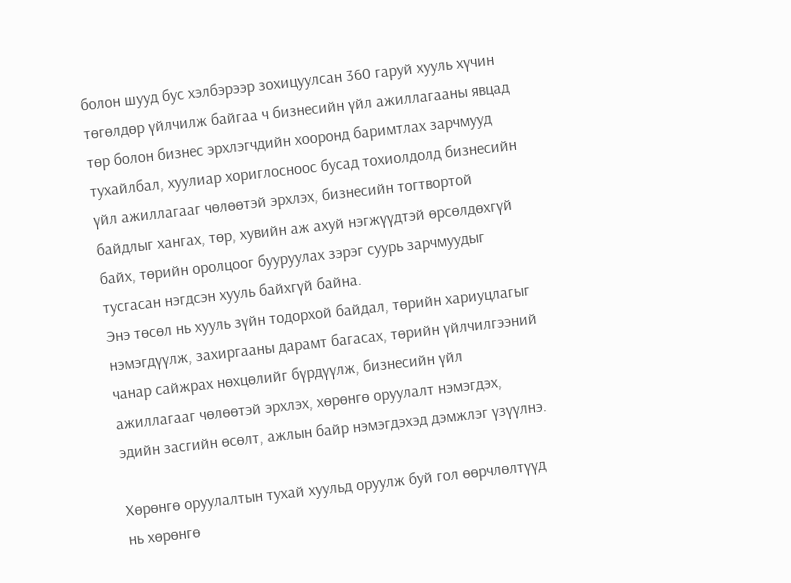болон шууд бус хэлбэрээр зохицуулсан 360 гаруй хууль хүчин төгөлдөр үйлчилж байгаа ч бизнесийн үйл ажиллагааны явцад төр болон бизнес эрхлэгчдийн хооронд баримтлах зарчмууд тухайлбал, хуулиар хориглосноос бусад тохиолдолд бизнесийн үйл ажиллагааг чөлөөтэй эрхлэх, бизнесийн тогтвортой байдлыг хангах, төр, хувийн аж ахуй нэгжүүдтэй өрсөлдөхгүй байх, төрийн оролцоог бууруулах зэрэг суурь зарчмуудыг тусгасан нэгдсэн хууль байхгүй байна.
Энэ төсөл нь хууль зүйн тодорхой байдал, төрийн хариуцлагыг нэмэгдүүлж, захиргааны дарамт багасах, төрийн үйлчилгээний чанар сайжрах нөхцөлийг бүрдүүлж, бизнесийн үйл ажиллагааг чөлөөтэй эрхлэх, хөрөнгө оруулалт нэмэгдэх, эдийн засгийн өсөлт, ажлын байр нэмэгдэхэд дэмжлэг үзүүлнэ.

Хөрөнгө оруулалтын тухай хуульд оруулж буй гол өөрчлөлтүүд нь хөрөнгө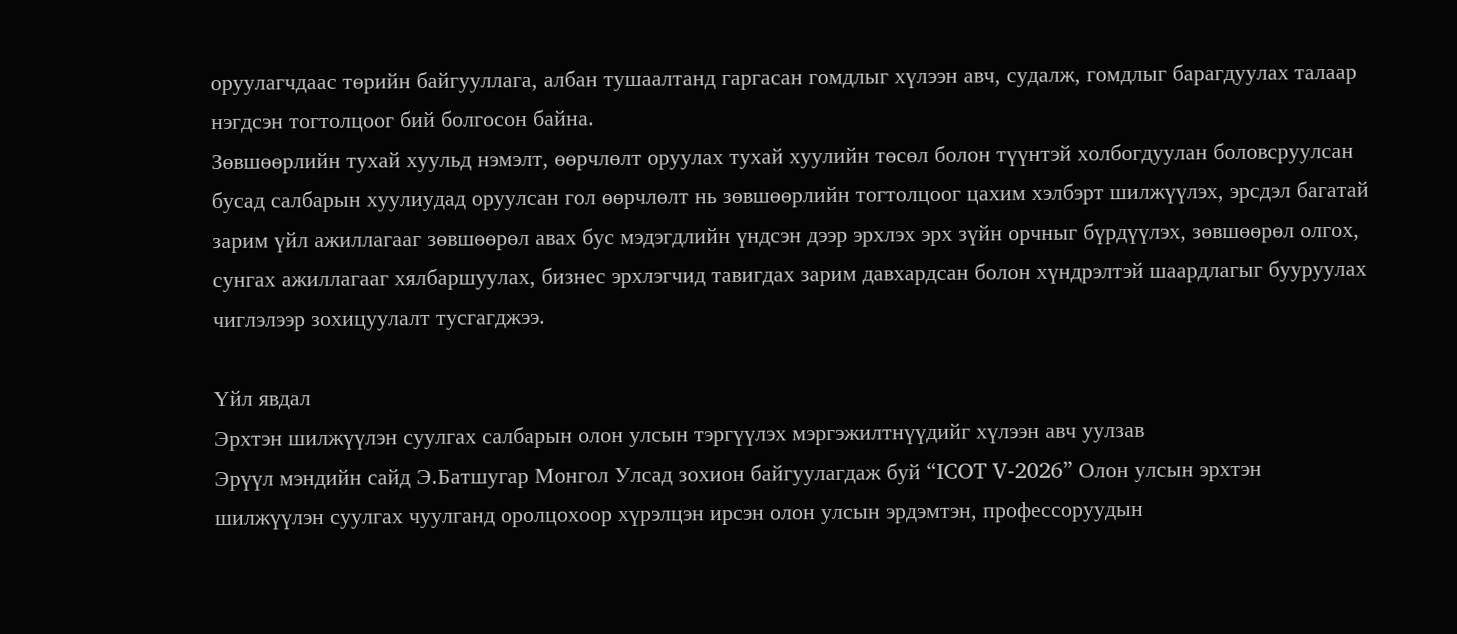оруулагчдаас төрийн байгууллага, албан тушаалтанд гаргасан гомдлыг хүлээн авч, судалж, гомдлыг барагдуулах талаар нэгдсэн тогтолцоог бий болгосон байна.
Зөвшөөрлийн тухай хуульд нэмэлт, өөрчлөлт оруулах тухай хуулийн төсөл болон түүнтэй холбогдуулан боловсруулсан бусад салбарын хуулиудад оруулсан гол өөрчлөлт нь зөвшөөрлийн тогтолцоог цахим хэлбэрт шилжүүлэх, эрсдэл багатай зарим үйл ажиллагааг зөвшөөрөл авах бус мэдэгдлийн үндсэн дээр эрхлэх эрх зүйн орчныг бүрдүүлэх, зөвшөөрөл олгох, сунгах ажиллагааг хялбаршуулах, бизнес эрхлэгчид тавигдах зарим давхардсан болон хүндрэлтэй шаардлагыг бууруулах чиглэлээр зохицуулалт тусгагджээ.

Үйл явдал
Эрхтэн шилжүүлэн суулгах салбарын олон улсын тэргүүлэх мэргэжилтнүүдийг хүлээн авч уулзав
Эрүүл мэндийн сайд Э.Батшугар Монгол Улсад зохион байгуулагдаж буй “ICOT V-2026” Олон улсын эрхтэн шилжүүлэн суулгах чуулганд оролцохоор хүрэлцэн ирсэн олон улсын эрдэмтэн, профессоруудын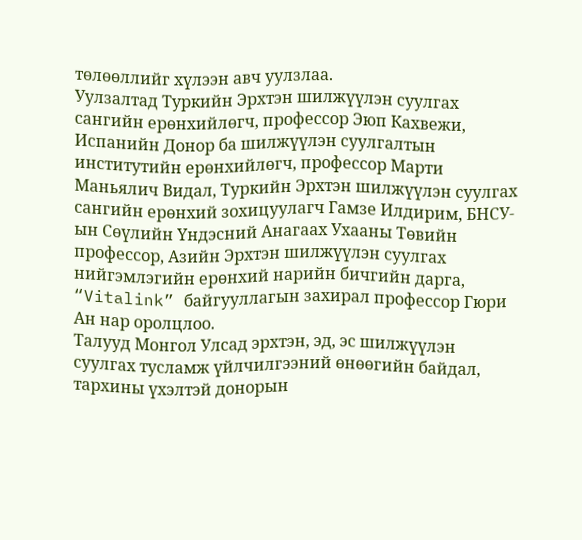төлөөллийг хүлээн авч уулзлаа.
Уулзалтад Туркийн Эрхтэн шилжүүлэн суулгах сангийн ерөнхийлөгч, профессор Эюп Кахвежи, Испанийн Донор ба шилжүүлэн суулгалтын институтийн ерөнхийлөгч, профессор Марти Маньялич Видал, Туркийн Эрхтэн шилжүүлэн суулгах сангийн ерөнхий зохицуулагч Гамзе Илдирим, БНСУ-ын Сөүлийн Үндэсний Анагаах Ухааны Төвийн профессор, Азийн Эрхтэн шилжүүлэн суулгах нийгэмлэгийн ерөнхий нарийн бичгийн дарга, “Vitalink” байгууллагын захирал профессор Гюри Ан нар оролцлоо.
Талууд Монгол Улсад эрхтэн, эд, эс шилжүүлэн суулгах тусламж үйлчилгээний өнөөгийн байдал, тархины үхэлтэй донорын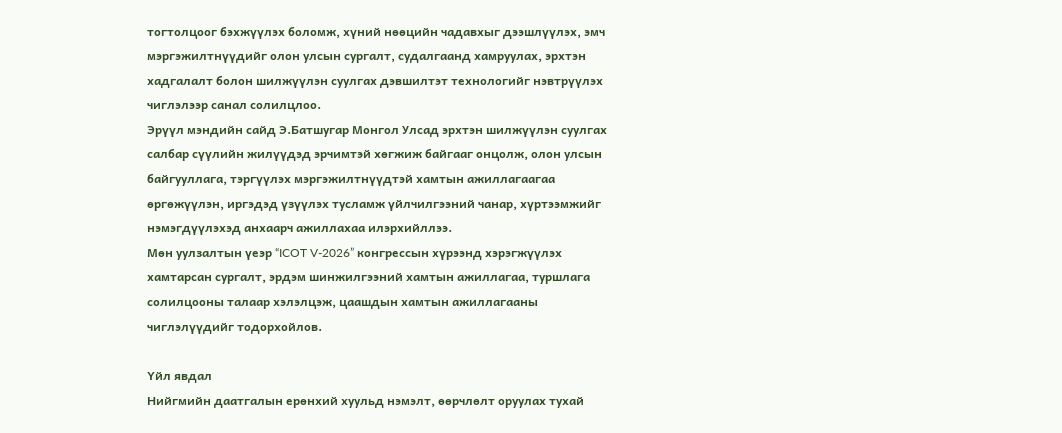тогтолцоог бэхжүүлэх боломж, хүний нөөцийн чадавхыг дээшлүүлэх, эмч мэргэжилтнүүдийг олон улсын сургалт, судалгаанд хамруулах, эрхтэн хадгалалт болон шилжүүлэн суулгах дэвшилтэт технологийг нэвтрүүлэх чиглэлээр санал солилцлоо.
Эрүүл мэндийн сайд Э.Батшугар Монгол Улсад эрхтэн шилжүүлэн суулгах салбар сүүлийн жилүүдэд эрчимтэй хөгжиж байгааг онцолж, олон улсын байгууллага, тэргүүлэх мэргэжилтнүүдтэй хамтын ажиллагаагаа өргөжүүлэн, иргэдэд үзүүлэх тусламж үйлчилгээний чанар, хүртээмжийг нэмэгдүүлэхэд анхаарч ажиллахаа илэрхийллээ.
Мөн уулзалтын үеэр “ICOT V-2026” конгрессын хүрээнд хэрэгжүүлэх хамтарсан сургалт, эрдэм шинжилгээний хамтын ажиллагаа, туршлага солилцооны талаар хэлэлцэж, цаашдын хамтын ажиллагааны чиглэлүүдийг тодорхойлов.

Үйл явдал
Нийгмийн даатгалын ерөнхий хуульд нэмэлт, өөрчлөлт оруулах тухай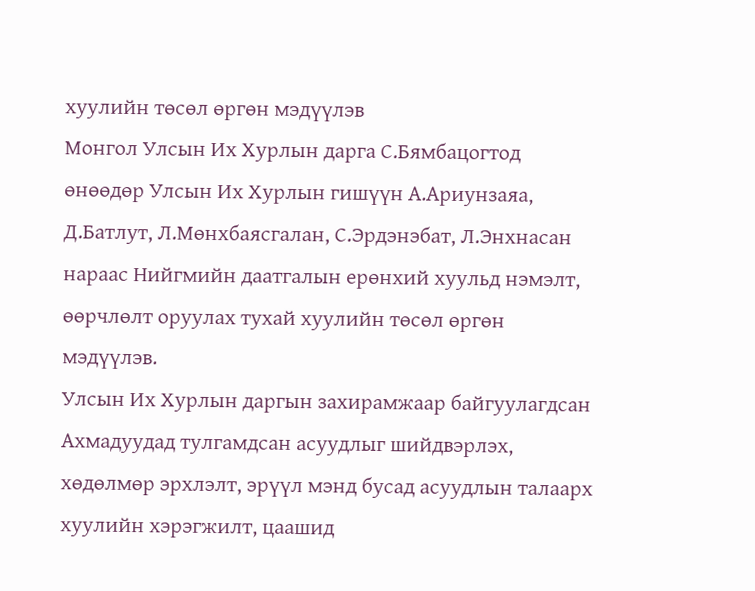хуулийн төсөл өргөн мэдүүлэв
Монгол Улсын Их Хурлын дарга С.Бямбацогтод өнөөдөр Улсын Их Хурлын гишүүн А.Ариунзаяа, Д.Батлут, Л.Мөнхбаясгалан, С.Эрдэнэбат, Л.Энхнасан нараас Нийгмийн даатгалын ерөнхий хуульд нэмэлт, өөрчлөлт оруулах тухай хуулийн төсөл өргөн мэдүүлэв.
Улсын Их Хурлын даргын захирамжаар байгуулагдсан Ахмадуудад тулгамдсан асуудлыг шийдвэрлэх, хөдөлмөр эрхлэлт, эрүүл мэнд бусад асуудлын талаарх хуулийн хэрэгжилт, цаашид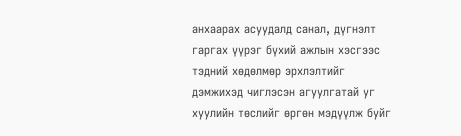анхаарах асуудалд санал, дүгнэлт гаргах үүрэг бүхий ажлын хэсгээс тэдний хөдөлмөр эрхлэлтийг дэмжихэд чиглэсэн агуулгатай уг хуулийн төслийг өргөн мэдүүлж буйг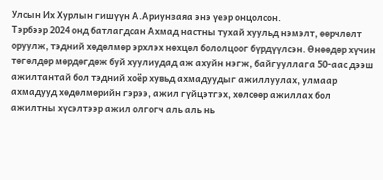Улсын Их Хурлын гишүүн А.Ариунзаяа энэ үеэр онцолсон.
Тэрбээр 2024 онд батлагдсан Ахмад настны тухай хуульд нэмэлт, өөрчлөлт оруулж, тэдний хөдөлмөр эрхлэх нөхцөл бололцоог бүрдүүлсэн. Өнөөдөр хүчин төгөлдөр мөрдөгдөж буй хуулиудад аж ахуйн нэгж, байгууллага 50-аас дээш ажилтантай бол тэдний хоёр хувьд ахмадуудыг ажиллуулах, улмаар ахмадууд хөдөлмөрийн гэрээ, ажил гүйцэтгэх, хөлсөөр ажиллах бол ажилтны хүсэлтээр ажил олгогч аль аль нь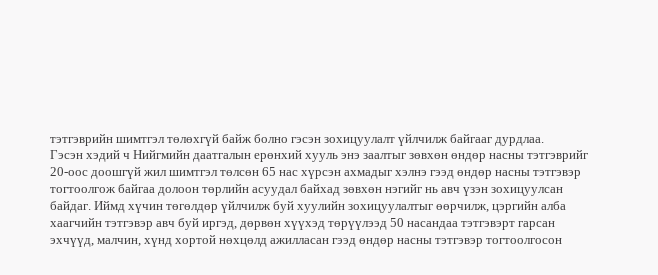тэтгэврийн шимтгэл төлөхгүй байж болно гэсэн зохицуулалт үйлчилж байгааг дурдлаа.
Гэсэн хэдий ч Нийгмийн даатгалын ерөнхий хууль энэ заалтыг зөвхөн өндөр насны тэтгэврийг 20-оос доошгүй жил шимтгэл төлсөн 65 нас хүрсэн ахмадыг хэлнэ гээд өндөр насны тэтгэвэр тогтоолгож байгаа долоон төрлийн асуудал байхад зөвхөн нэгийг нь авч үзэн зохицуулсан байдаг. Иймд хүчин төгөлдөр үйлчилж буй хуулийн зохицуулалтыг өөрчилж, цэргийн алба хаагчийн тэтгэвэр авч буй иргэд, дөрвөн хүүхэд төрүүлээд 50 насандаа тэтгэвэрт гарсан эхчүүд, малчин, хүнд хортой нөхцөлд ажилласан гээд өндөр насны тэтгэвэр тогтоолгосон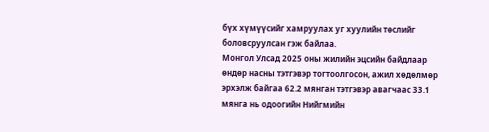бүх хүмүүсийг хамруулах уг хуулийн төслийг боловсруулсан гэж байлаа.
Монгол Улсад 2025 оны жилийн эцсийн байдлаар өндөр насны тэтгэвэр тогтоолгосон, ажил хөдөлмөр эрхэлж байгаа 62.2 мянган тэтгэвэр авагчаас 33.1 мянга нь одоогийн Нийгмийн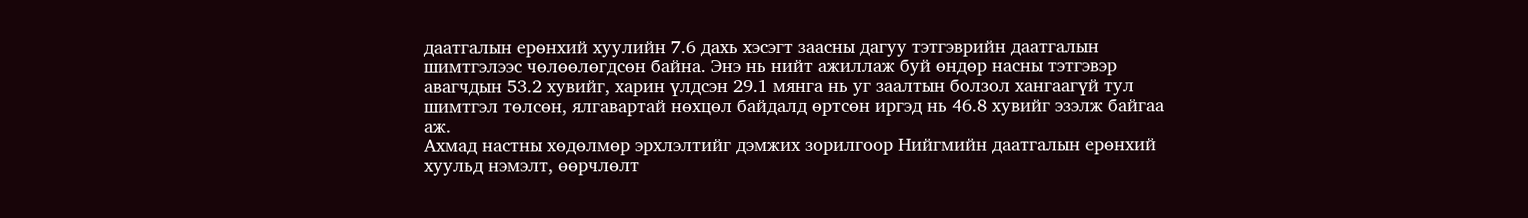даатгалын ерөнхий хуулийн 7.6 дахь хэсэгт заасны дагуу тэтгэврийн даатгалын шимтгэлээс чөлөөлөгдсөн байна. Энэ нь нийт ажиллаж буй өндөр насны тэтгэвэр авагчдын 53.2 хувийг, харин үлдсэн 29.1 мянга нь уг заалтын болзол хангаагүй тул шимтгэл төлсөн, ялгавартай нөхцөл байдалд өртсөн иргэд нь 46.8 хувийг эзэлж байгаа аж.
Ахмад настны хөдөлмөр эрхлэлтийг дэмжих зорилгоор Нийгмийн даатгалын ерөнхий хуульд нэмэлт, өөрчлөлт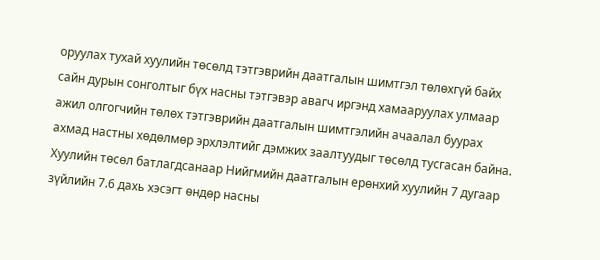оруулах тухай хуулийн төсөлд тэтгэврийн даатгалын шимтгэл төлөхгүй байх сайн дурын сонголтыг бүх насны тэтгэвэр авагч иргэнд хамааруулах улмаар ажил олгогчийн төлөх тэтгэврийн даатгалын шимтгэлийн ачаалал буурах ахмад настны хөдөлмөр эрхлэлтийг дэмжих заалтуудыг төсөлд тусгасан байна.
Хуулийн төсөл батлагдсанаар Нийгмийн даатгалын ерөнхий хуулийн 7 дугаар зүйлийн 7.6 дахь хэсэгт өндөр насны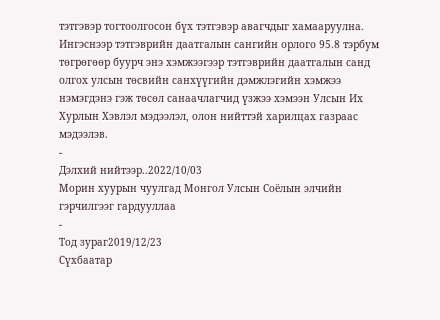тэтгэвэр тогтоолгосон бүх тэтгэвэр авагчдыг хамааруулна. Ингэснээр тэтгэврийн даатгалын сангийн орлого 95.8 тэрбум төгрөгөөр буурч энэ хэмжээгээр тэтгэврийн даатгалын санд олгох улсын төсвийн санхүүгийн дэмжлэгийн хэмжээ нэмэгдэнэ гэж төсөл санаачлагчид үзжээ хэмээн Улсын Их Хурлын Хэвлэл мэдээлэл, олон нийттэй харилцах газраас мэдээлэв.
-
Дэлхий нийтээр..2022/10/03
Морин хуурын чуулгад Монгол Улсын Соёлын элчийн гэрчилгээг гардууллаа
-
Тод зураг2019/12/23
Сүхбаатар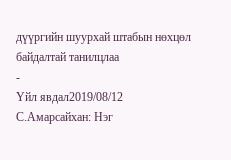дүүргийн шуурхай штабын нөхцөл байдалтай танилцлаа
-
Үйл явдал2019/08/12
С.Амарсайхан: Нэг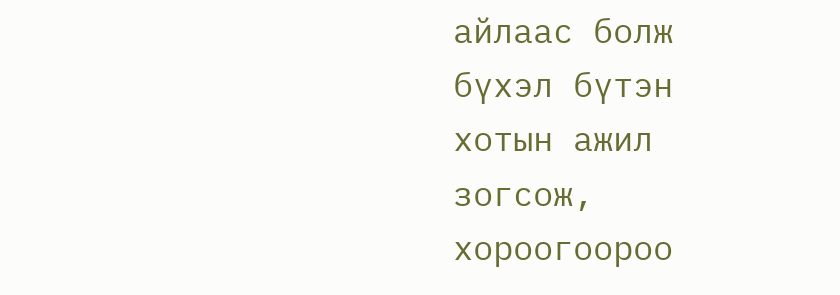айлаас болж бүхэл бүтэн хотын ажил зогсож, хороогоороо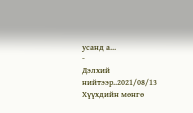усанд а...
-
Дэлхий нийтээр..2021/08/13
Хүүхдийн мөнгө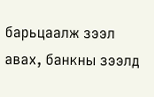барьцаалж зээл авах, банкны зээлд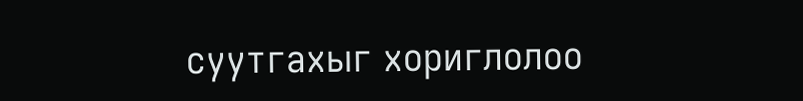суутгахыг хориглолоо